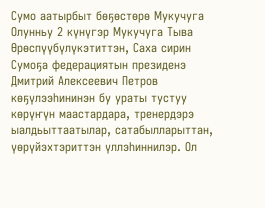Сумо аатырбыт бөҕөстөрө Мукучуга
Олунньу 2 күнүгэр Мукучуга Тыва Өрөспүүбүлүкэтиттэн, Саха сирин Сумоҕа федерациятын президенэ Дмитрий Алексеевич Петров көҕүлээһининэн бу ураты тустуу көрүҥүн маастардара, тренердэрэ ыалдьыттаатылар, сатабылларыттан, үөрүйэхтэриттэн үллэһиннилэр. Ол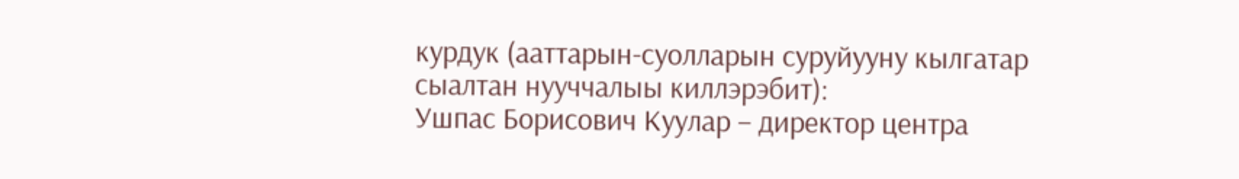курдук (ааттарын-суолларын суруйууну кылгатар сыалтан нууччалыы киллэрэбит):
Ушпас Борисович Куулар – директор центра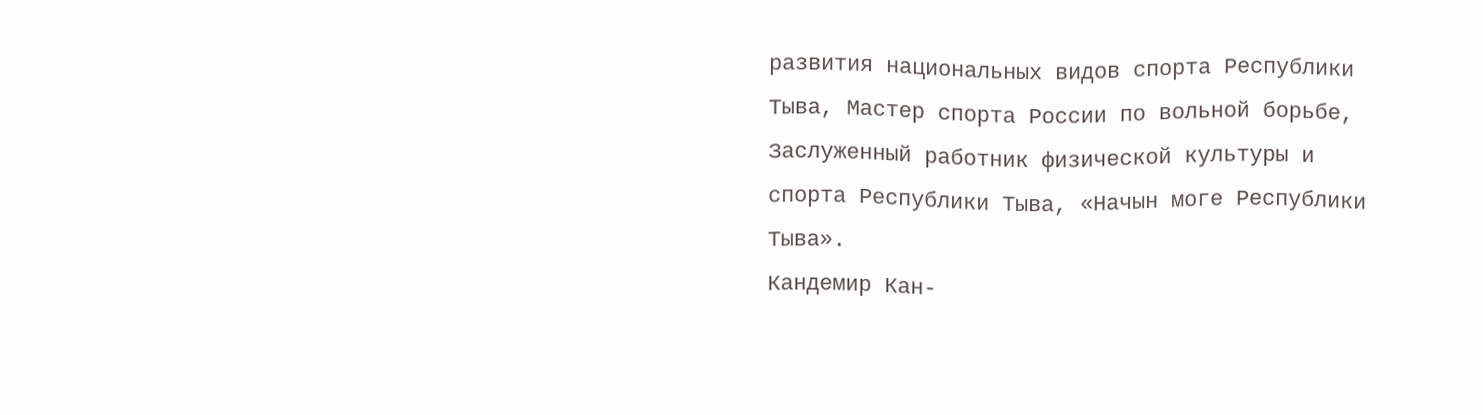развития национальных видов спорта Республики Тыва, Мастер спорта России по вольной борьбе, Заслуженный работник физической культуры и спорта Республики Тыва, «Начын моге Республики Тыва».
Кандемир Кан-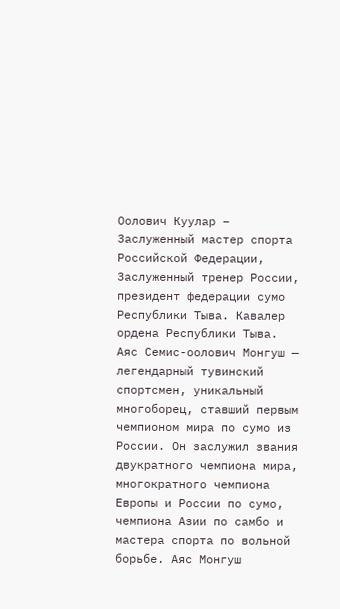Оолович Куулар – Заслуженный мастер спорта Российской Федерации, Заслуженный тренер России, президент федерации сумо Республики Тыва. Кавалер ордена Республики Тыва.
Аяс Семис-оолович Монгуш — легендарный тувинский спортсмен, уникальный многоборец, ставший первым чемпионом мира по сумо из России. Он заслужил звания двукратного чемпиона мира, многократного чемпиона Европы и России по сумо, чемпиона Азии по самбо и мастера спорта по вольной борьбе. Аяс Монгуш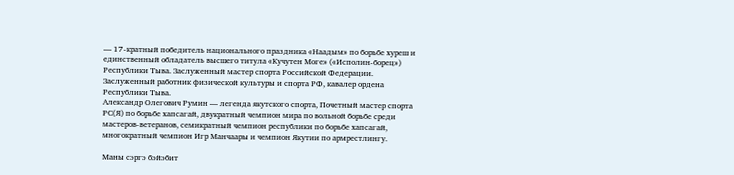— 17-кратный победитель национального праздника «Наадым» по борьбе хуреш и единственный обладатель высшего титула «Кучутен Моге» («Исполин-борец») Республики Тыва. Заслуженный мастер спорта Российской Федерации. Заслуженный работник физической культуры и спорта РФ, кавалер ордена Республики Тыва.
Александр Олегович Румин — легенда якутского спорта, Почетный мастер спорта РС(Я) по борьбе хапсагай, двукратный чемпион мира по вольной борьбе среди мастеров-ветеранов, семикратный чемпион республики по борьбе хапсагай, многократный чемпион Игр Манчаары и чемпион Якутии по армрестлингу.

Маны сэргэ бэйэбит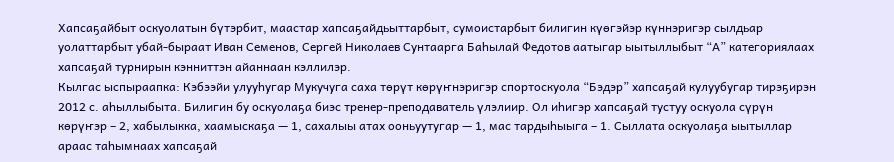Хапсаҕайбыт оскуолатын бүтэрбит, маастар хапсаҕайдьыттарбыт, сумоистарбыт билигин күөгэйэр күннэригэр сылдьар уолаттарбыт убай-быраат Иван Семенов, Сергей Николаев Сунтаарга Баһылай Федотов аатыгар ыытыллыбыт “А” категориялаах хапсаҕай турнирын кэнниттэн айаннаан кэллилэр.
Кылгас ыспыраапка: Кэбээйи улууһугар Мукучуга саха төрүт көрүҥнэригэр спортоскуола “Бэдэр” хапсаҕай кулуубугар тирэҕирэн 2012 с. аһыллыбыта. Билигин бу оскуолаҕа биэс тренер-преподаватель үлэлиир. Ол иһигэр хапсаҕай тустуу оскуола сүрүн көрүҥэр – 2, хабылыкка, хаамыскаҕа — 1, сахалыы атах ооньуутугар — 1, мас тардыһыыга – 1. Сыллата оскуолаҕа ыытыллар араас таһымнаах хапсаҕай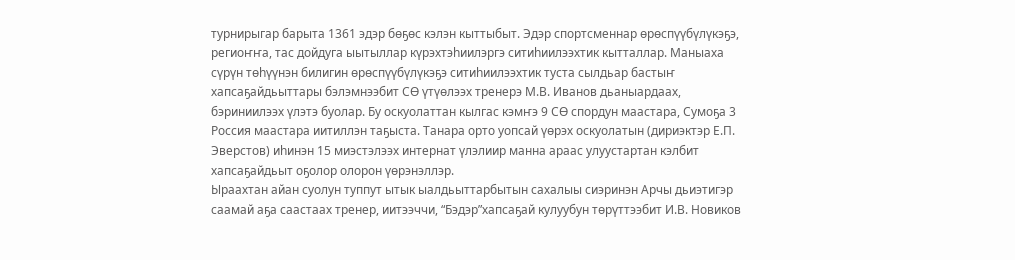турнирыгар барыта 1361 эдэр бөҕөс кэлэн кыттыбыт. Эдэр спортсменнар өрөспүүбүлүкэҕэ, региоҥҥа, тас дойдуга ыытыллар күрэхтэһиилэргэ ситиһиилээхтик кытталлар. Маныаха сүрүн төһүүнэн билигин өрөспүүбүлүкэҕэ ситиһиилээхтик туста сылдьар бастыҥ хапсаҕайдьыттары бэлэмнээбит СӨ үтүөлээх тренерэ М.В. Иванов дьаныардаах, бэриниилээх үлэтэ буолар. Бу оскуолаттан кылгас кэмҥэ 9 СӨ спордун маастара, Сумоҕа 3 Россия маастара иитиллэн таҕыста. Танара орто уопсай үөрэх оскуолатын (дириэктэр Е.П. Эверстов) иһинэн 15 миэстэлээх интернат үлэлиир манна араас улуустартан кэлбит хапсаҕайдьыт оҕолор олорон үөрэнэллэр.
Ыраахтан айан суолун туппут ытык ыалдьыттарбытын сахалыы сиэринэн Арчы дьиэтигэр саамай аҕа саастаах тренер, иитээччи, “Бэдэр”хапсаҕай кулуубун төрүттээбит И.В. Новиков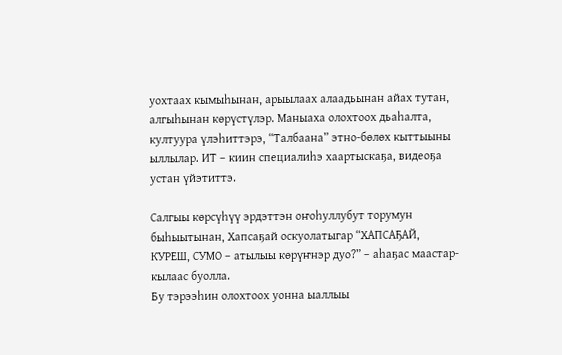уохтаах кымыһынан, арыылаах алаадьынан айах тутан, алгыһынан көрүстүлэр. Маныаха олохтоох дьаһалта, култуура үлэһиттэрэ, “Талбаана” этно-бөлөх кыттыыны ыллылар. ИТ – киин специалиһэ хаартыскаҕа, видеоҕа устан үйэтиттэ.

Салгыы көрсүһүү эрдэттэн оҥоһуллубут торумун быһыытынан, Хапсаҕай оскуолатыгар “ХАПСАҔАЙ, КУРЕШ, СУМО – атылыы көрүҥнэр дуо?” – аһаҕас маастар-кылаас буолла.
Бу тэрээһин олохтоох уонна ыаллыы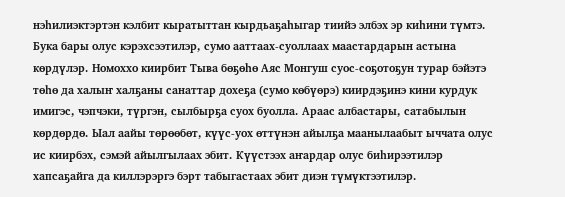нэһилиэктэртэн кэлбит кыратыттан кырдьаҕаһыгар тиийэ элбэх эр киһини түмтэ. Бука бары олус кэрэхсээтилэр, сумо ааттаах-суоллаах маастардарын астына көрдүлэр. Номоххо киирбит Тыва бөҕөһө Аяс Монгуш суос-соҕотоҕун турар бэйэтэ төһө да халыҥ халҕаны санаттар дохеҕа (сумо көбүөрэ) киирдэҕинэ кини курдук имигэс, чэпчэки, түргэн, сылбырҕа суох буолла. Араас албастары, сатабылын көрдөрдө. Ыал аайы төрөөбөт, күүс-уох өттүнэн айылҕа маанылаабыт ыччата олус ис киирбэх, сэмэй айылгылаах эбит. Күүстээх аҥардар олус биһирээтилэр хапсаҕайга да киллэрэргэ бэрт табыгастаах эбит диэн түмүктээтилэр.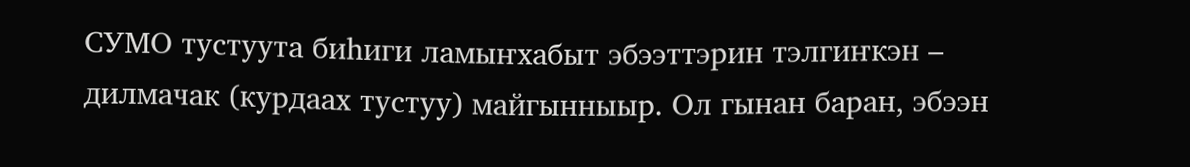СУМО тустуута биһиги ламыҥхабыт эбээттэрин тэлгиҥкэн – дилмачак (курдаах тустуу) майгынныыр. Ол гынан баран, эбээн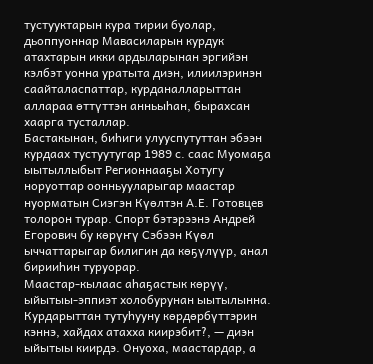тустууктарын кура тирии буолар, дьоппуоннар Мавасиларын курдук атахтарын икки ардыларынан эргийэн кэлбэт уонна уратыта диэн, илиилэринэн саайталаспаттар, курданалларыттан аллараа өттүттэн анньыһан, бырахсан хаарга тусталлар.
Бастакынан, биһиги улууспутуттан эбээн курдаах тустуутугар 1989 с. саас Муомаҕа ыытыллыбыт Регионнааҕы Хотугу норуоттар оонньууларыгар маастар нуорматын Сиэгэн Күөлтэн А.Е. Готовцев толорон турар. Спорт бэтэрээнэ Андрей Егорович бу көрүҥү Сэбээн Күөл ыччаттарыгар билигин да көҕүлүүр, анал бирииһин туруорар.
Маастар-кылаас аһаҕастык көрүү, ыйытыы-эппиэт холобурунан ыытылынна. Курдарыттан тутуһууну көрдөрбүттэрин кэннэ, хайдах атахха киирэбит?, — диэн ыйытыы киирдэ. Онуоха, маастардар, а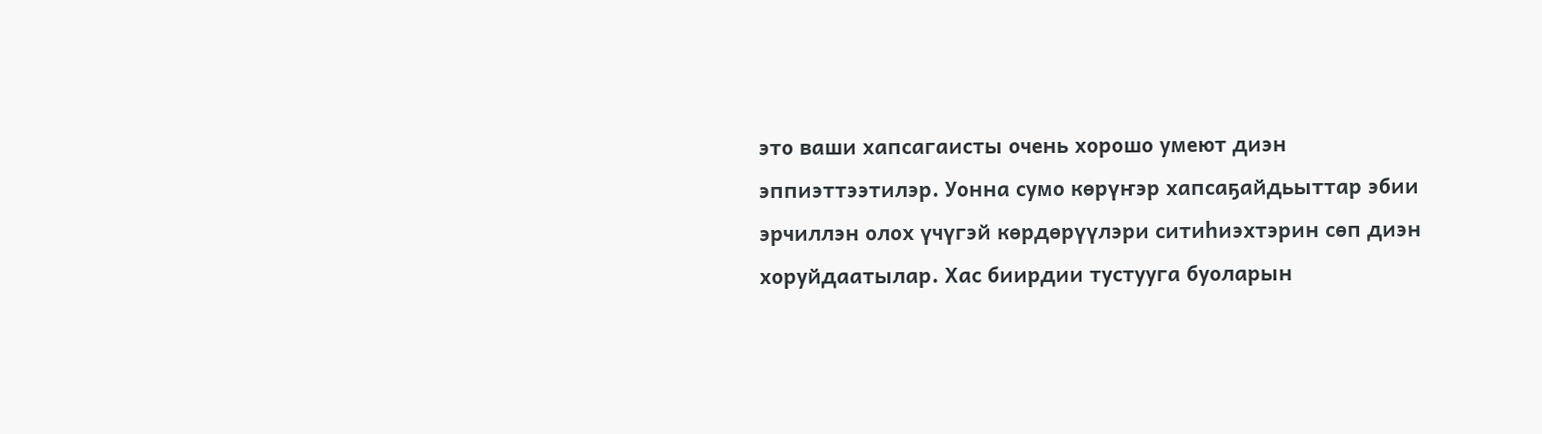это ваши хапсагаисты очень хорошо умеют диэн эппиэттээтилэр. Уонна сумо көрүҥэр хапсаҕайдьыттар эбии эрчиллэн олох үчүгэй көрдөрүүлэри ситиһиэхтэрин сөп диэн хоруйдаатылар. Хас биирдии тустууга буоларын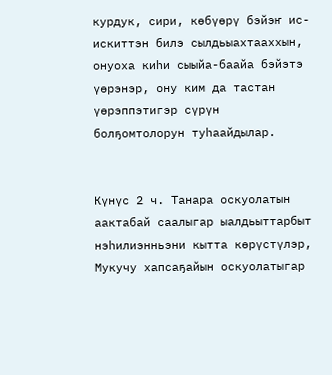курдук, сири, көбүөрү бэйэҥ ис-искиттэн билэ сылдьыахтааххын, онуоха киһи сыыйа-баайа бэйэтэ үөрэнэр, ону ким да тастан үөрэппэтигэр сүрүн болҕомтолорун туһаайдылар.


Күнүс 2 ч. Танара оскуолатын аактабай саалыгар ыалдьыттарбыт нэһилиэнньэни кытта көрүстүлэр, Мукучу хапсаҕайын оскуолатыгар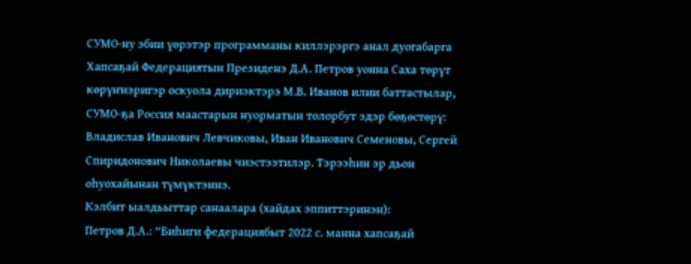СУМО-ну эбии үөрэтэр программаны киллэрэргэ анал дуогабарга Хапсаҕай Федерациятын Президенэ Д.А. Петров уонна Саха төрүт көрүҥнэригэр оскуола дириэктэрэ М.В. Иванов илии баттастылар, СУМО-ҕа Россия маастарын нуорматын толорбут эдэр бөҕөстөрү: Владислав Иванович Левчиковы, Иван Иванович Семеновы, Сергей Спиридонович Николаевы чиэстээтилэр. Тэрээһин эр дьон оһуохайынан түмүктэннэ.
Кэлбит ыалдьыттар санаалара (хайдах эппиттэринэн):
Петров Д.А.: “Биһиги федерациябыт 2022 с. манна хапсаҕай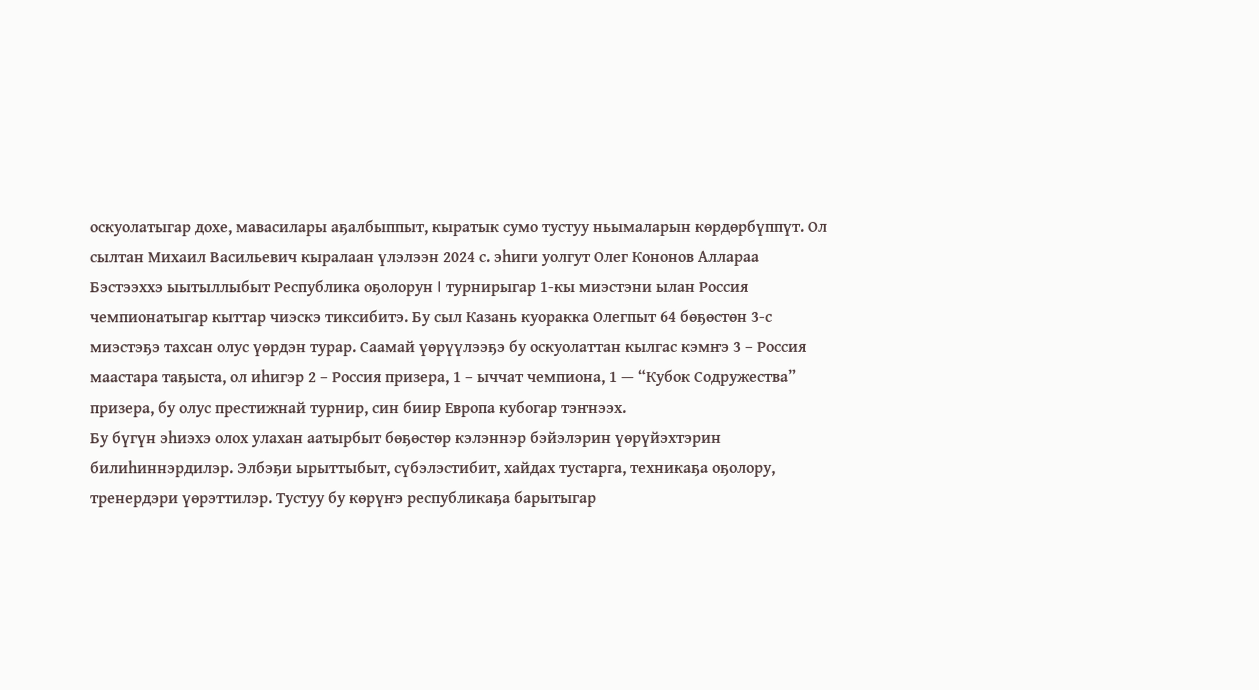оскуолатыгар дохе, мавасилары аҕалбыппыт, кыратык сумо тустуу ньымаларын көрдөрбүппүт. Ол сылтан Михаил Васильевич кыралаан үлэлээн 2024 с. эһиги уолгут Олег Кононов Аллараа Бэстээххэ ыытыллыбыт Республика оҕолорун I турнирыгар 1-кы миэстэни ылан Россия чемпионатыгар кыттар чиэскэ тиксибитэ. Бу сыл Казань куоракка Олегпыт 64 бөҕөстөн 3-с миэстэҕэ тахсан олус үөрдэн турар. Саамай үөрүүлээҕэ бу оскуолаттан кылгас кэмҥэ 3 – Россия маастара таҕыста, ол иһигэр 2 – Россия призера, 1 – ыччат чемпиона, 1 — “Кубок Содружества” призера, бу олус престижнай турнир, син биир Европа кубогар тэҥнээх.
Бу бүгүн эһиэхэ олох улахан аатырбыт бөҕөстөр кэлэннэр бэйэлэрин үөрүйэхтэрин билиһиннэрдилэр. Элбэҕи ырыттыбыт, сүбэлэстибит, хайдах тустарга, техникаҕа оҕолору, тренердэри үөрэттилэр. Тустуу бу көрүҥэ республикаҕа барытыгар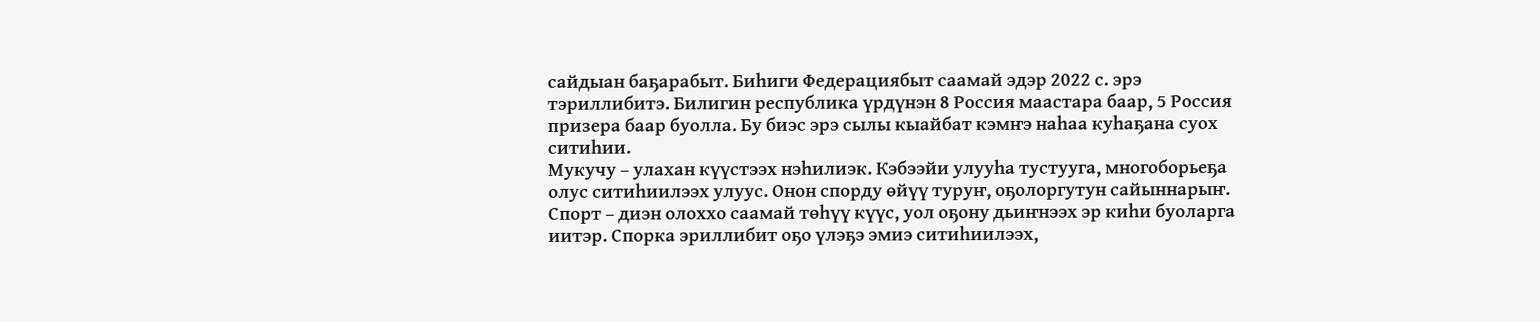сайдыан баҕарабыт. Биһиги Федерациябыт саамай эдэр 2022 с. эрэ тэриллибитэ. Билигин республика үрдүнэн 8 Россия маастара баар, 5 Россия призера баар буолла. Бу биэс эрэ сылы кыайбат кэмҥэ наһаа куһаҕана суох ситиһии.
Мукучу – улахан күүстээх нэһилиэк. Кэбээйи улууһа тустууга, многоборьеҕа олус ситиһиилээх улуус. Онон спорду өйүү туруҥ, оҕолоргутун сайыннарыҥ. Спорт – диэн олоххо саамай төһүү күүс, уол оҕону дьиҥнээх эр киһи буоларга иитэр. Спорка эриллибит оҕо үлэҕэ эмиэ ситиһиилээх,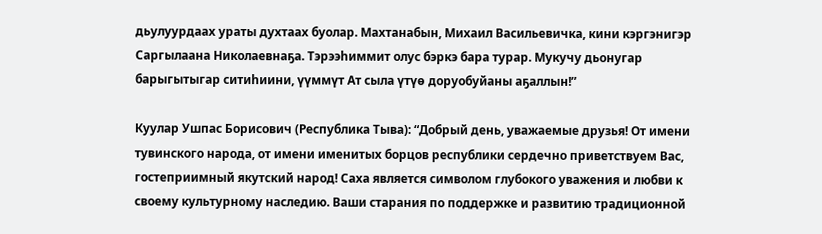дьулуурдаах ураты духтаах буолар. Махтанабын, Михаил Васильевичка, кини кэргэнигэр Саргылаана Николаевнаҕа. Тэрээһиммит олус бэркэ бара турар. Мукучу дьонугар барыгытыгар ситиһиини, үүммүт Ат сыла үтүө доруобуйаны аҕаллын!”

Куулар Ушпас Борисович (Республика Тыва): “Добрый день, уважаемые друзья! От имени тувинского народа, от имени именитых борцов республики сердечно приветствуем Вас, гостеприимный якутский народ! Саха является символом глубокого уважения и любви к своему культурному наследию. Ваши старания по поддержке и развитию традиционной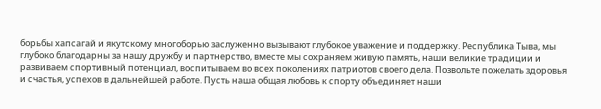борьбы хапсагай и якутскому многоборью заслуженно вызывают глубокое уважение и поддержку. Республика Тыва, мы глубоко благодарны за нашу дружбу и партнерство, вместе мы сохраняем живую память, наши великие традиции и развиваем спортивный потенциал, воспитываем во всех поколениях патриотов своего дела. Позвольте пожелать здоровья и счастья, успехов в дальнейшей работе. Пусть наша общая любовь к спорту объединяет наши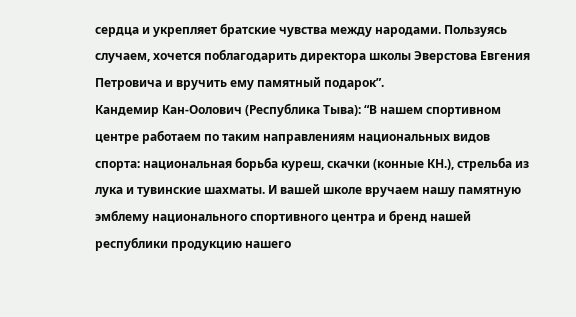сердца и укрепляет братские чувства между народами. Пользуясь случаем, хочется поблагодарить директора школы Эверстова Евгения Петровича и вручить ему памятный подарок”.
Кандемир Кан-Оолович (Республика Тыва): “В нашем спортивном центре работаем по таким направлениям национальных видов спорта: национальная борьба куреш, скачки (конные КН.), стрельба из лука и тувинские шахматы. И вашей школе вручаем нашу памятную эмблему национального спортивного центра и бренд нашей республики продукцию нашего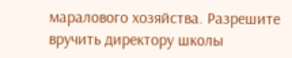маралового хозяйства. Разрешите вручить директору школы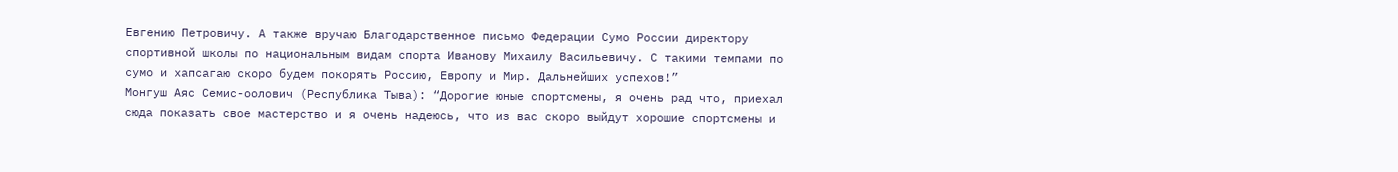Евгению Петровичу. А также вручаю Благодарственное письмо Федерации Сумо России директору спортивной школы по национальным видам спорта Иванову Михаилу Васильевичу. С такими темпами по сумо и хапсагаю скоро будем покорять Россию, Европу и Мир. Дальнейших успехов!”
Монгуш Аяс Семис-оолович (Республика Тыва): “Дорогие юные спортсмены, я очень рад что, приехал сюда показать свое мастерство и я очень надеюсь, что из вас скоро выйдут хорошие спортсмены и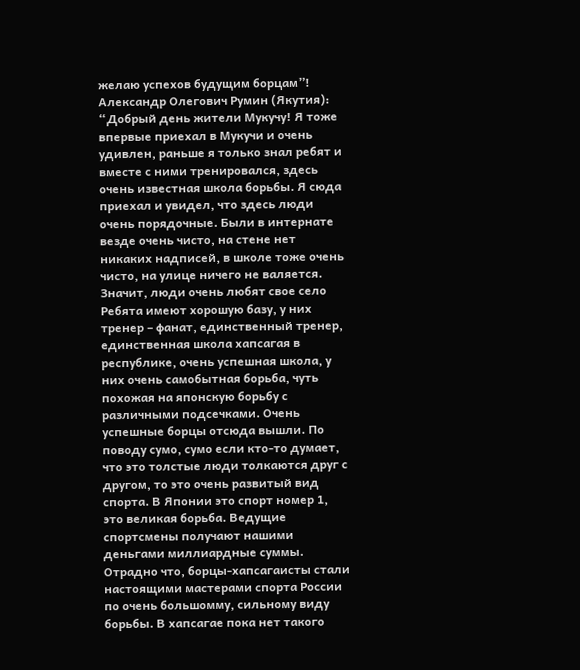желаю успехов будущим борцам”!
Александр Олегович Румин (Якутия): “Добрый день жители Мукучу! Я тоже впервые приехал в Мукучи и очень удивлен, раньше я только знал ребят и вместе с ними тренировался, здесь очень известная школа борьбы. Я сюда приехал и увидел, что здесь люди очень порядочные. Были в интернате везде очень чисто, на стене нет никаких надписей, в школе тоже очень чисто, на улице ничего не валяется. Значит, люди очень любят свое село Ребята имеют хорошую базу, у них тренер – фанат, единственный тренер, единственная школа хапсагая в республике, очень успешная школа, у них очень самобытная борьба, чуть похожая на японскую борьбу с различными подсечками. Очень успешные борцы отсюда вышли. По поводу сумо, сумо если кто-то думает, что это толстые люди толкаются друг с другом, то это очень развитый вид спорта. В Японии это спорт номер 1, это великая борьба. Ведущие спортсмены получают нашими деньгами миллиардные суммы. Отрадно что, борцы-хапсагаисты стали настоящими мастерами спорта России по очень большомму, сильному виду борьбы. В хапсагае пока нет такого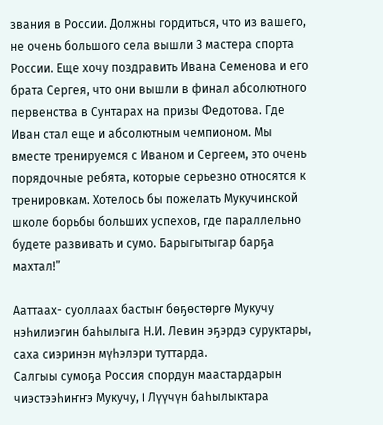звания в России. Должны гордиться, что из вашего, не очень большого села вышли 3 мастера спорта России. Еще хочу поздравить Ивана Семенова и его брата Сергея, что они вышли в финал абсолютного первенства в Сунтарах на призы Федотова. Где Иван стал еще и абсолютным чемпионом. Мы вместе тренируемся с Иваном и Сергеем, это очень порядочные ребята, которые серьезно относятся к тренировкам. Хотелось бы пожелать Мукучинской школе борьбы больших успехов, где параллельно будете развивать и сумо. Барыгытыгар барҕа махтал!”

Ааттаах- суоллаах бастыҥ бөҕөстөргө Мукучу нэһилиэгин баһылыга Н.И. Левин эҕэрдэ суруктары, саха сиэринэн мүһэлэри туттарда.
Салгыы сумоҕа Россия спордун маастардарын чиэстээһиҥҥэ Мукучу, I Лүүчүн баһылыктара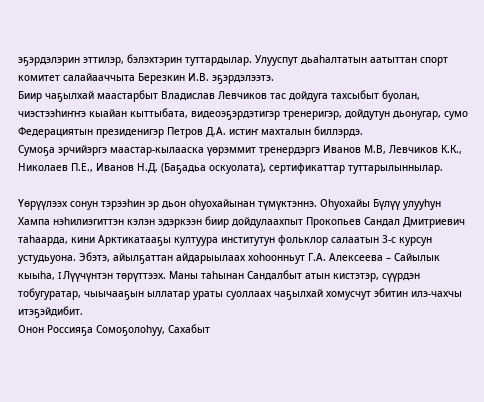эҕэрдэлэрин эттилэр, бэлэхтэрин туттардылар. Улууспут дьаһалтатын аатыттан спорт комитет салайааччыта Березкин И.В. эҕэрдэлээтэ.
Биир чаҕылхай маастарбыт Владислав Левчиков тас дойдуга тахсыбыт буолан, чиэстээһиҥҥэ кыайан кыттыбата, видеоэҕэрдэтигэр тренеригэр, дойдутун дьонугар, сумо Федерациятын президенигэр Петров Д.А. истиҥ махталын биллэрдэ.
Сумоҕа эрчийэргэ маастар-кылааска үөрэммит тренердэргэ Иванов М.В, Левчиков К.К., Николаев П.Е., Иванов Н.Д. (Баҕадьа оскуолата), сертификаттар туттарылыннылар.

Үөрүүлээх сонун тэрээһин эр дьон оһуохайынан түмүктэннэ. Оһуохайы Бүлүү улууһун Хампа нэһилиэгиттэн кэлэн эдэркээн биир дойдулаахпыт Прокопьев Сандал Дмитриевич таһаарда, кини Арктикатааҕы култуура институтун фольклор салаатын 3-с курсун устудьуона. Эбэтэ, айылҕаттан айдарыылаах хоһоонньут Г.А. Алексеева – Сайылык кыыһа, I Лүүчүнтэн төрүттээх. Маны таһынан Сандалбыт атын кистэтэр, сүүрдэн тобугуратар, чыычааҕын ыллатар ураты суоллаах чаҕылхай хомусчут эбитин илэ-чахчы итэҕэйдибит.
Онон Россияҕа Сомоҕолоһуу, Сахабыт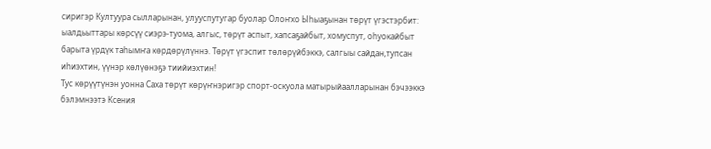сиригэр Култуура сылларынан, улууспутугар буолар Олоҥхо Ыһыаҕынан төрүт үгэстэрбит: ыалдьыттары көрсүү сиэрэ-туома, алгыс, төрүт аспыт, хапсаҕайбыт, хомуспут, оһуокайбыт барыта үрдүк таһымҥа көрдөрүлүннэ. Төрүт үгэспит төлөрүйбэккэ, салгыы сайдан,тупсан иһиэхтин, үүнэр көлүөнэҕэ тиийиэхтин!
Тус көрүүтүнэн уонна Саха төрүт көрүҥнэригэр спорт-оскуола матырыйаалларынан бэчээккэ бэлэмнээтэ Ксения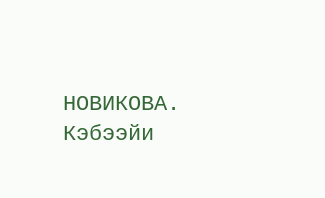НОВИКОВА.
Кэбээйи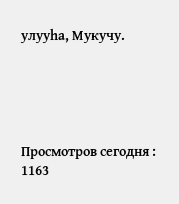улууһа, Мукучу.





Просмотров сегодня : 1163